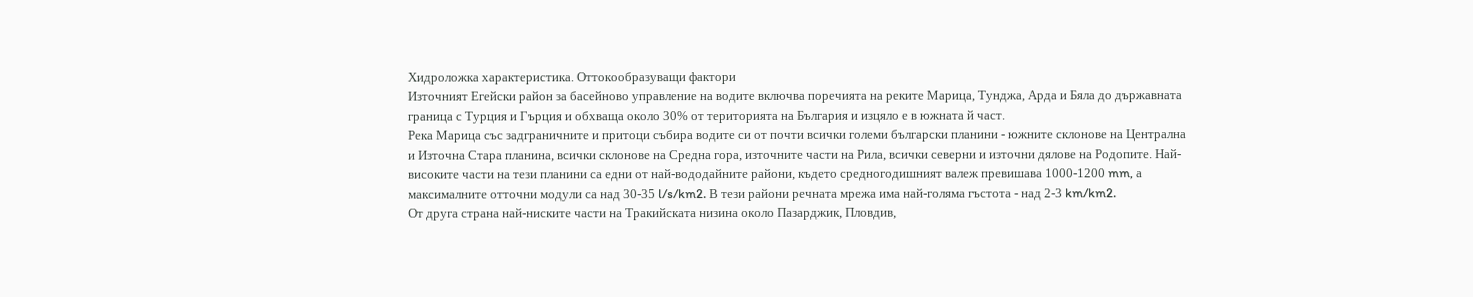Хидроложка характеристика. Оттокообразуващи фактори
Източният Егейски район за басейново управление на водите включва поречията на реките Марица, Тунджа, Арда и Бяла до държавната граница с Турция и Гърция и обхваща около 30% от територията на България и изцяло е в южната й част.
Река Марица със задграничните и притоци събира водите си от почти всички големи български планини - южните склонове на Централна и Източна Стара планина, всички склонове на Средна гора, източните части на Рила, всички северни и източни дялове на Родопите. Най-високите части на тези планини са едни от най-вододайните райони, където средногодишният валеж превишава 1000-1200 mm, а максималните отточни модули са над 30-35 l/s/km2. В тези райони речната мрежа има най-голяма гъстота - над 2-3 km/km2.
От друга страна най-ниските части на Тракийската низина около Пазарджик, Пловдив,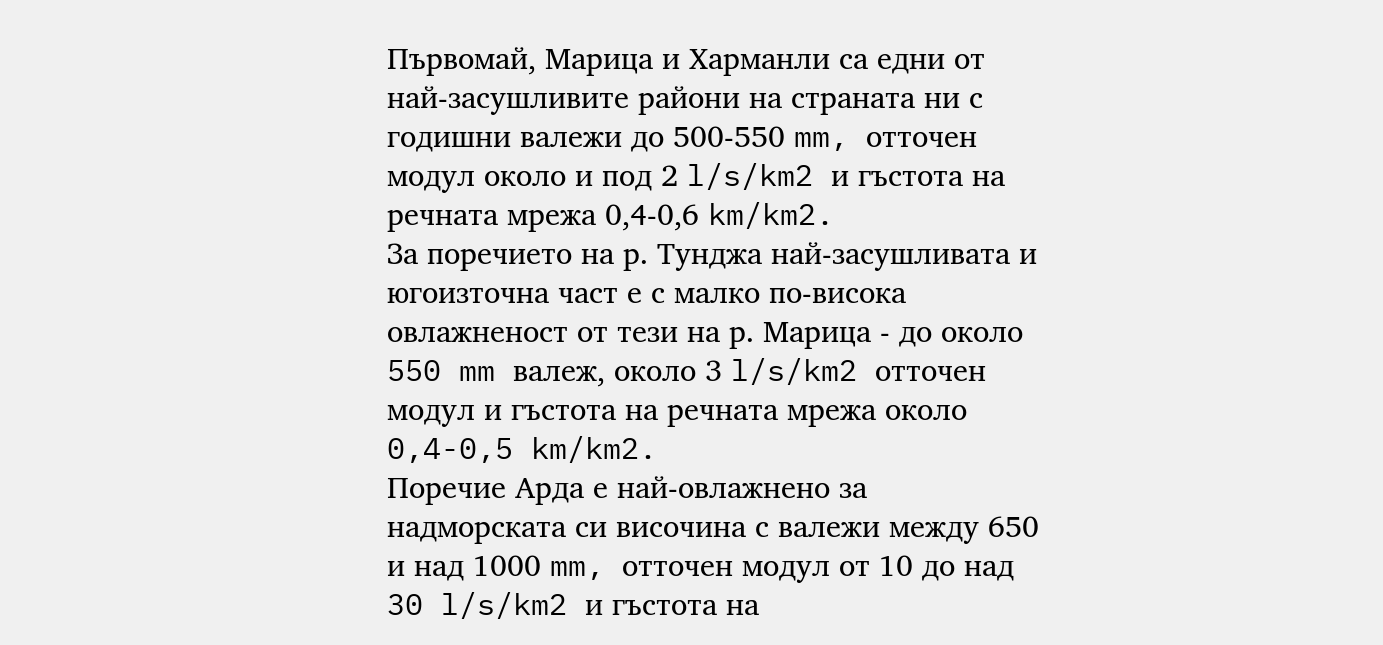Първомай, Марица и Харманли са едни от най-засушливите райони на страната ни с годишни валежи до 500-550 mm, отточен модул около и под 2 l/s/km2 и гъстота на речната мрежа 0,4-0,6 km/km2.
За поречието на р. Тунджа най-засушливата и югоизточна част е с малко по-висока овлажненост от тези на р. Марица - до около 550 mm валеж, около 3 l/s/km2 отточен модул и гъстота на речната мрежа около 0,4-0,5 km/km2.
Поречие Арда е най-овлажнено за надморската си височина с валежи между 650 и над 1000 mm, отточен модул от 10 до над 30 l/s/km2 и гъстота на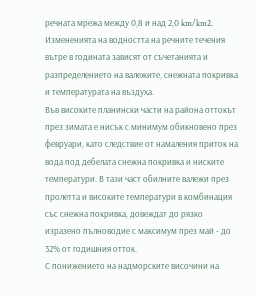речната мрежа между 0,8 и над 2,0 km/km2.
Измененията на водността на речните течения вътре в годината зависят от съчетанията и разпределението на валежите, снежната покривка и температурата на въздуха.
Във високите планински части на района оттокът през зимата е нисък с минимум обикновено през февруари, като следствие от намаления приток на вода под дебелата снежна покривка и ниските температури. В тази част обилните валежи през пролетта и високите температури в комбинация със снежна покривка, довеждат до рязко изразено пълноводие с максимум през май - до 32% от годишния отток.
С понижението на надморските височини на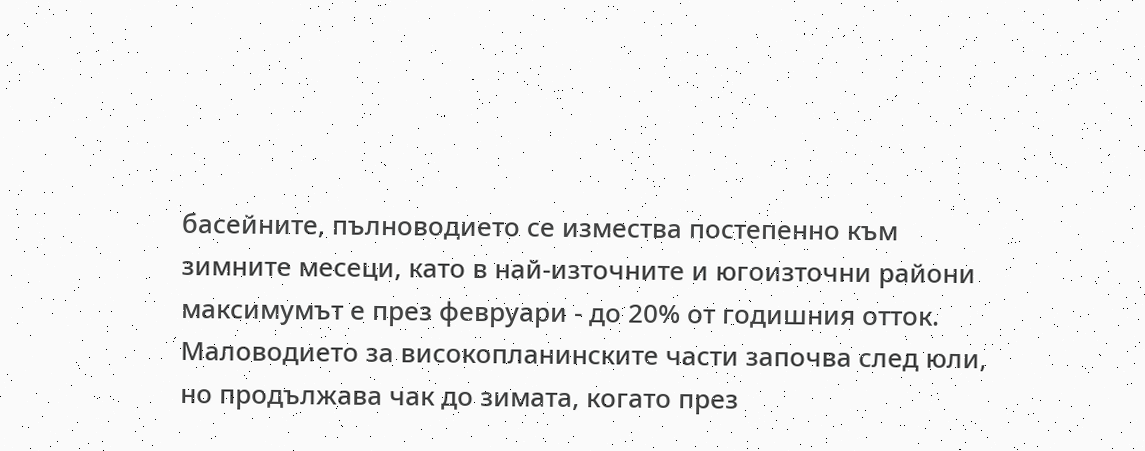басейните, пълноводието се измества постепенно към зимните месеци, като в най-източните и югоизточни райони максимумът е през февруари - до 20% от годишния отток.
Маловодието за високопланинските части започва след юли, но продължава чак до зимата, когато през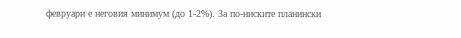февруари е неговия минимум (до 1-2%). За по-ниските планински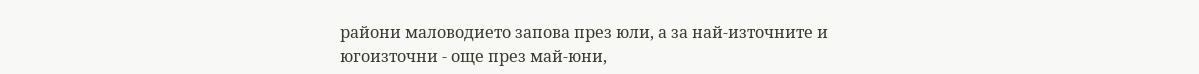райони маловодието запова през юли, а за най-източните и югоизточни - още през май-юни,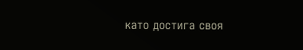като достига своя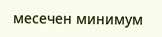месечен минимум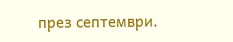през септември.